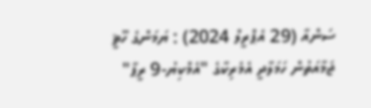ސަންއާ (29 އެޕްރީލް 2024) : ޔަމަންގެ ހޫޘީ ޖަމާއަތުން ހަމަލާދީ އެމެރިކާގެ "އެމްކިޔު-9 ރީޕާ"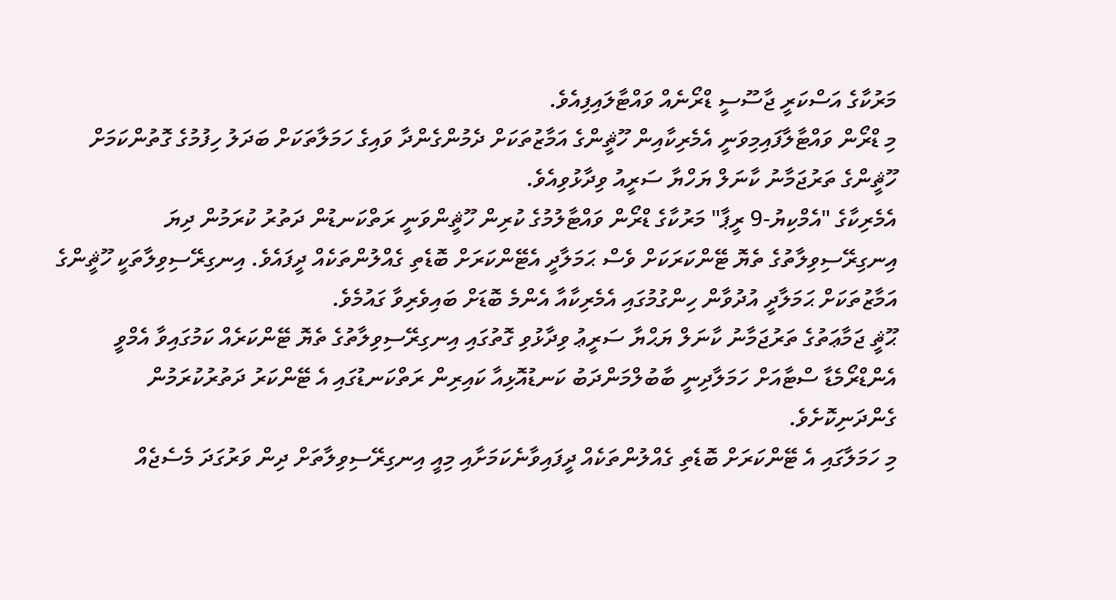މަރުކާގެ އަސްކަރީ ޖާސޫސީ ޑްރޯނެއް ވައްޓާލައިފިއެވެ.
މި ޑްރޯން ވައްޓާލާފައިމިވަނީ އެމެރިކާއިން ހޫޘީންގެ އަމާޒުތަކަށް ދެމުންގެންދާ ވައިގެ ހަމަލާތަކަށް ބަދަލު ހިފުމުގެ ގޮތުންކަމަށް ހޫޘީންގެ ތަރުޖަމާނު ކާނަލް ޔަހްޔާ ސަރީއު ވިދާޅުވިއެވެ.
އެމެރިކާގެ "އެމްކިޔު-9 ރީޕާ" މަރުކާގެ ޑްރޯން ވައްޓާލުމުގެ ކުރިން ހޫޘީންވަނީ ރަތްކަނޑުން ދަތުރު ކުރަމުން ދިޔަ އިނގިރޭސިވިލާތުގެ ތެޔޮ ޓޭންކަރަކަށް ވެސް ޙަމަލާދީ އެޓޭންކަރަށް ބޮޑެތި ގެއްލުންތަކެއް ދީފައެވެ. އިނގިރޭސިވިލާތަކީ ހޫޘީންގެ އަމާޒުތަކަށް ޙަމަލާދީ އުދުވާން ހިންގުމުގައި އެމެރިކާއާ އެންމެ ބޮޑަށް ބައިވެރިވާ ގައުމެވެ.
ޙޫޘީ ޖަމާޢަތުގެ ތަރުޖަމާނު ކާނަލް ޔަޙްޔާ ސަރީޢު ވިދާޅުވި ގޮތުގައި އިނގިރޭސިވިލާތުގެ ތެޔޮ ޓޭންކަރެއް ކަމުގައިވާ އެމްވީ އެންޑްރޯމެޑާ ސްޓާއަށް ހަމަލާދިނީ ބާބުލްމަންދަބު ކަނޑުއޮޅިއާ ކައިރިން ރަތްކަނޑުގައި އެ ޓޭންކަރު ދަތުރުކުރަމުން ގެންދަނިކޮށެވެ.
މި ހަމަލާގައި އެ ޓޭންކަރަށް ބޮޑެތި ގެއްލުންތަކެއް ދީފައިވާނެކަމަށާއި މިއީ އިނގިރޭސިވިލާތަށް ދިން ވަރުގަދަ މެސެޖެއް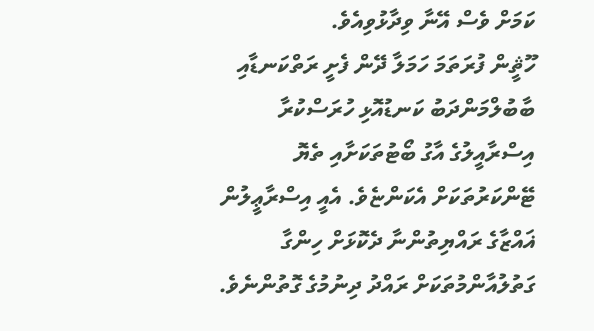ކަމަށް ވެސް އޭނާ ވިދާޅުވިއެވެ.
ހޫޘީން ފުރަތަމަ ހަމަލާ ދޭން ފެށީ ރަތްކަނޑާއި ބާބުލްމަންދަބު ކަނޑުއޮޅި ހުރަސްކުރާ އިސްރާއީލުގެ އާގު ބޯޓުތަކަށާއި ތެޔޮ ޓޭންކަރުތަކަށް އެކަންޏެވެ. އެއީ އިސްރާޢީލުން ޣައްޒާގެ ރައްޔިތުންނާ ދެކޮޅަށް ހިންގާ ގަތުލުއާންމުތަކަށް ރައްދު ދިނުމުގެ ގޮތުންނެވެ.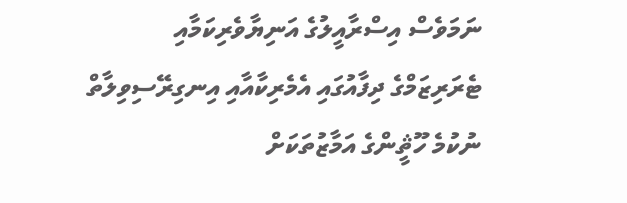ނަމަވެސް އިސްރާއީލުގެ އަނިޔާވެރިކަމާއި ޓެރަރިޒަމްގެ ދިފާއުގައި އެމެރިކާއާއި އިނގިރޭސިވިލާތް ނުކުމެ ހޫޘީންގެ އަމާޒުތަކަށް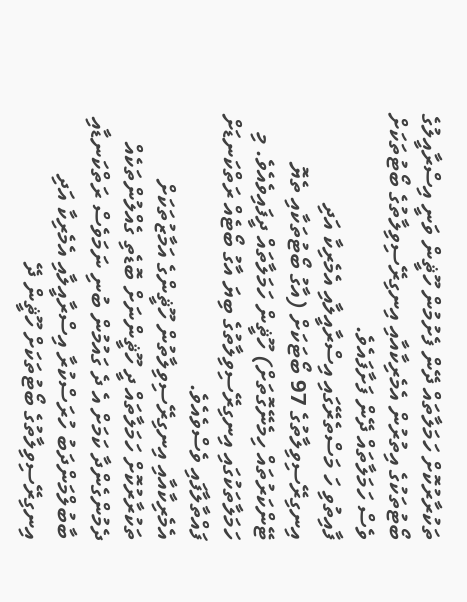ތަކުރާރުކޮށް ހަމަލާތައް ދޭން ފެށުމުން ހޫޘީން ވަނީ އިސްރާއީލުގެ ބޯޓުތަކުގެ އިތުރުން އެމެރިކާއާއި އިނގިރޭސިވިލާތުގެ ބޯޓުތަކަށް ވެސް ހަމަލާތައް ދޭން ފަށާފައެވެ.
ފާއިތުވި ހަ މަސްތެރޭގައި އިސްރާއީލާއި އެމެރިކާ އަދި އިނގިރޭސިވިލާތުގެ 97 ބޯޓަކަށް (އާގު ބޯޓުތަކާއި ތެޔޮ ޓޭންކަރުތައް ހިމެނޭގޮތަށް) ހޫޘީން ހަމަލާތައް ދީފައިވެއެވެ. މި ހަމަލާތަކުގައި އިނގިރޭސިވިލާތުގެ ބިޔަ އާގު ބޯޓެއް ރަތްކަނޑަށް ފައްތާލާފައި ވެސްވެއެވެ.
އެމެރިކާއާއި އިނގިރޭސިވިލާތުން ހޫޘީންގެ އަމާޒުތަކަށް ތަކުރާރުކޮށް ހަމަލާތައް ދީ ހޫޘީންނަށް ބޮޑެތި ގެއްލުންތަކެއް ދެމުންގެންދާ ކަމަށް އެ ދެ ގައުމުން ބުނި ނަމަވެސް ރަތްކަނޑާއި ބާބުލްމަންދަބު ހުރަސްކުރާ އިސްރާއީލާއި އެމެރިކާ އަދި އިނގިރޭސިވިލާތުގެ ބޯޓުތަކަށް ހޫޘީން ދޭ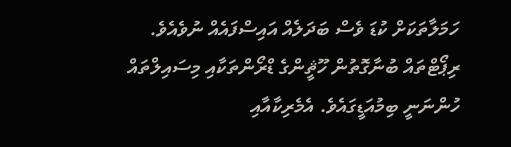ހަމަލާތަކަށް ކުޑަ ވެސް ބަދަލެއް އައިސްފައެއް ނުވެއެވެ.
ރިޕޯޓްތައް ބުނާގޮތުން ހޫޘީންގެ ޑްރޯންތަކާއި މިސައިލްތައް ހުންނަނީ ބިމުއަޑީގައެވެ. އެމެރިކާއާއި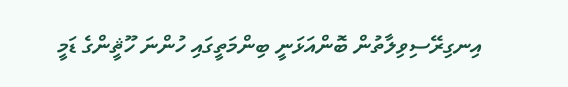އިނގިރޭސިވިލާތުން ބޮންއަޅަނީ ބިންމަތީގައި ހުންނަ ހޫޘީންގެ ޑަމީ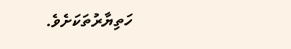ހަތިޔާރުތަކަށެވެ.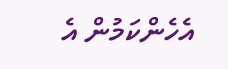އެހެންކަމުން އެ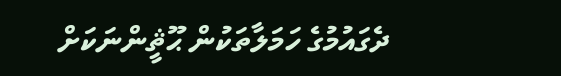ދެގައުމުގެ ހަމަލާތަކުން ޙޫޘީންނަކަށް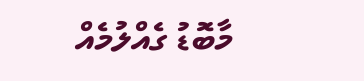މާބޮޑު ގެއްލުމެއް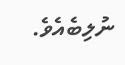ނުލިބެއެވެ.